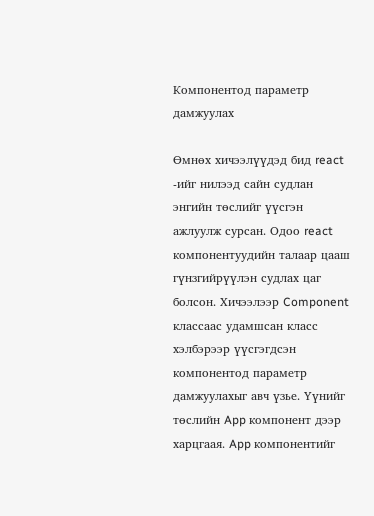Компонентод параметр дамжуулах

Өмнөх хичээлүүдэд бид react -ийг нилээд сайн судлан энгийн төслийг үүсгэн ажлуулж сурсан. Одоо react компонентуудийн талаар цааш гүнзгийрүүлэн судлах цаг болсон. Хичээлээр Component классаас удамшсан класс хэлбэрээр үүсгэгдсэн компонентод параметр дамжуулахыг авч үзье. Үүнийг төслийн App компонент дээр харцгаая. App компонентийг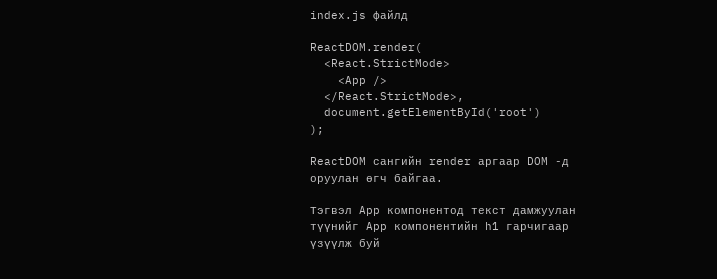index.js файлд

ReactDOM.render(
  <React.StrictMode>
    <App />
  </React.StrictMode>,
  document.getElementById('root')
);

ReactDOM сангийн render аргаар DOM -д оруулан өгч байгаа.

Тэгвэл App компонентод текст дамжуулан түүнийг App компонентийн h1 гарчигаар үзүүлж буй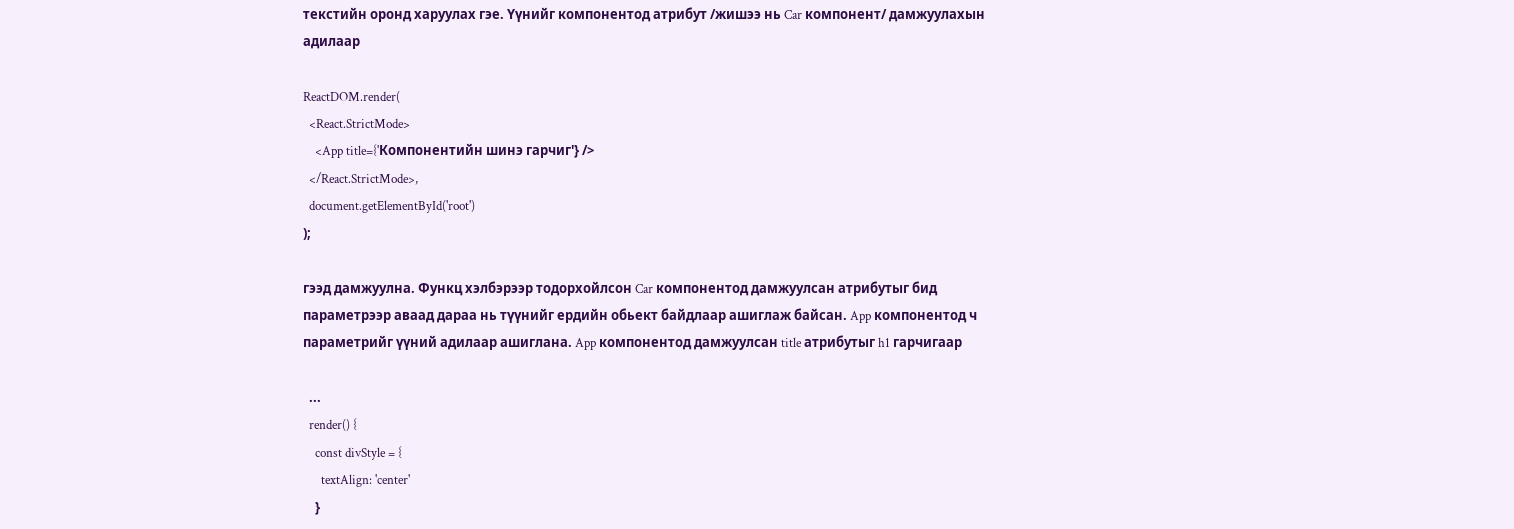текстийн оронд харуулах гэе. Үүнийг компонентод атрибут /жишээ нь Car компонент/ дамжуулахын адилаар

ReactDOM.render(
  <React.StrictMode>
    <App title={'Компонентийн шинэ гарчиг'} />
  </React.StrictMode>,
  document.getElementById('root')
);

гээд дамжуулна. Функц хэлбэрээр тодорхойлсон Car компонентод дамжуулсан атрибутыг бид параметрээр аваад дараа нь түүнийг ердийн обьект байдлаар ашиглаж байсан. App компонентод ч параметрийг үүний адилаар ашиглана. App компонентод дамжуулсан title атрибутыг h1 гарчигаар

  ...
  render() {
    const divStyle = {
      textAlign: 'center'
    }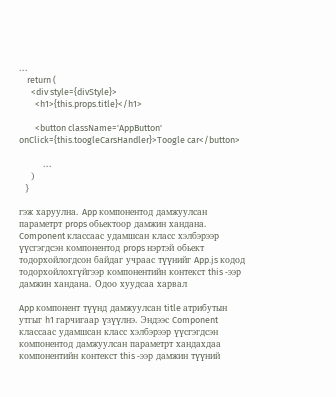...
    return (
      <div style={divStyle}>
        <h1>{this.props.title}</h1>

        <button className='AppButton' onClick={this.toogleCarsHandler}>Toogle car</button>

        ...
    )
  }

гэж харуулна. App компонентод дамжуулсан параметрт props обьектоор дамжин хандана. Component классаас удамшсан класс хэлбэрээр үүсгэгдсэн компонентод props нэртэй обьект тодорхойлогдсон байдаг учраас түүнийг App.js кодод тодорхойлохгүйгээр компонентийн контекст this -ээр дамжин хандана. Одоо хуудсаа харвал

App компонент түүнд дамжуулсан title атрибутын утгыг h1 гарчигаар үзүүлнэ. Эндээс Component классаас удамшсан класс хэлбэрээр үүсгэгдсэн компонентод дамжуулсан параметрт хандахдаа компонентийн контекст this -ээр дамжин түүний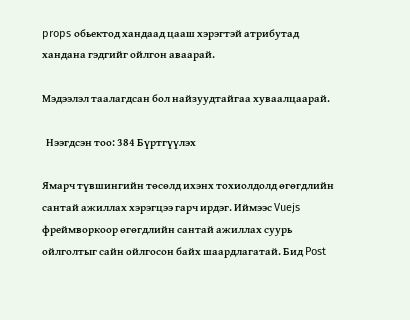props обьектод хандаад цааш хэрэгтэй атрибутад хандана гэдгийг ойлгон аваарай.

Мэдээлэл таалагдсан бол найзуудтайгаа хуваалцаарай.

  Нээгдсэн тоо: 384 Бүртгүүлэх

Ямарч түвшингийн төсөлд ихэнх тохиолдолд өгөгдлийн сантай ажиллах хэрэгцээ гарч ирдэг. Иймээс Vuejs фреймворкоор өгөгдлийн сантай ажиллах суурь ойлголтыг сайн ойлгосон байх шаардлагатай. Бид Post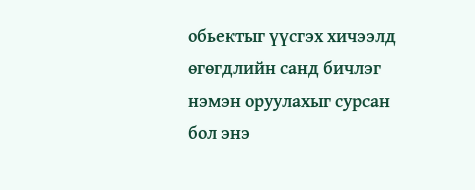обьектыг үүсгэх хичээлд өгөгдлийн санд бичлэг нэмэн оруулахыг сурсан бол энэ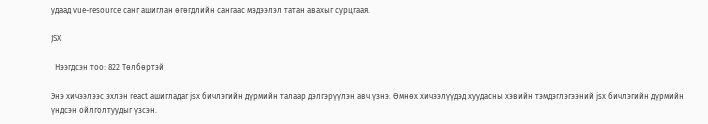удаад vue-resource санг ашиглан өгөгдлийн сангаас мэдээлэл татан авахыг сурцгаая.

JSX

  Нээгдсэн тоо: 822 Төлбөртэй

Энэ хичээлээс эхлэн react ашигладаг jsx бичлэгийн дүрмийн талаар дэлгэрүүлэн авч үзнэ. Өмнөх хичээлүүдэд хуудасны хэвийн тэмдэглэгээний jsx бичлэгийн дүрмийн үндсэн ойлголтуудыг үзсэн.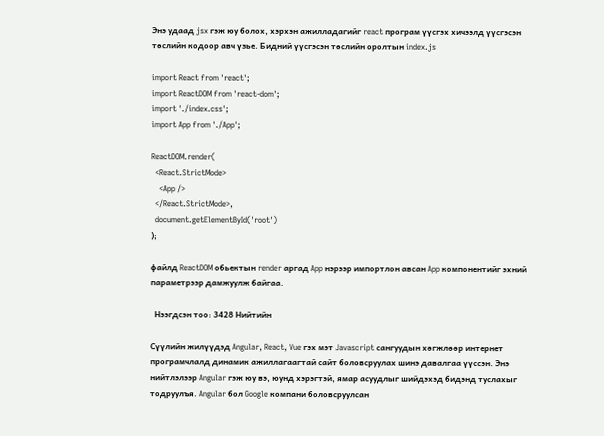Энэ удаад jsx гэж юу болох, хэрхэн ажилладагийг react програм үүсгэх хичээлд үүсгэсэн төслийн кодоор авч үзье. Бидний үүсгэсэн төслийн оролтын index.js

import React from 'react';
import ReactDOM from 'react-dom';
import './index.css';
import App from './App';

ReactDOM.render(
  <React.StrictMode>
    <App />
  </React.StrictMode>,
  document.getElementById('root')
);

файлд ReactDOM обьектын render аргад App нэрээр импортлон авсан App компонентийг эхний параметрээр дамжуулж байгаа.

  Нээгдсэн тоо: 3428 Нийтийн

Сүүлийн жилүүдэд Angular, React, Vue гэх мэт Javascript сангуудын хөгжлөөр интернет програмчлалд динамик ажиллагаагтай сайт боловсруулах шинэ давалгаа үүссэн. Энэ нийтлэлээр Angular гэж юу вэ, юунд хэрэгтэй, ямар асуудлыг шийдэхэд бидэнд туслахыг тодруулъя. Angular бол Google компани боловсруулсан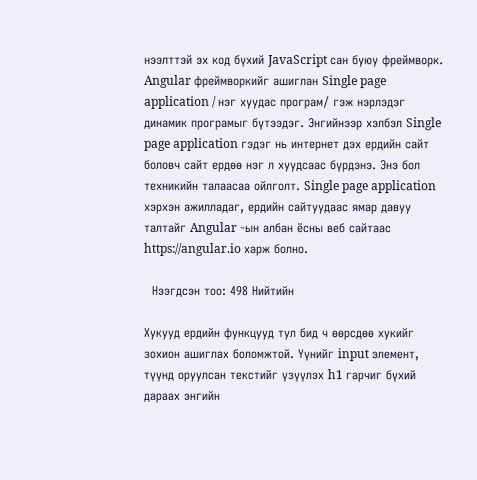нээлттэй эх код бүхий JavaScript сан буюу фреймворк. Angular фреймворкийг ашиглан Single page application / нэг хуудас програм/ гэж нэрлэдэг динамик програмыг бүтээдэг. Энгийнээр хэлбэл Single page application гэдэг нь интернет дэх ердийн сайт боловч сайт ердөө нэг л хуудсаас бүрдэнэ. Энэ бол техникийн талаасаа ойлголт. Single page application хэрхэн ажилладаг, ердийн сайтуудаас ямар давуу талтайг Angular -ын албан ёсны веб сайтаас https://angular.io харж болно.

  Нээгдсэн тоо: 498 Нийтийн

Хукууд ердийн функцууд тул бид ч өөрсдөө хукийг зохион ашиглах боломжтой. Үүнийг input элемент, түүнд оруулсан текстийг үзүүлэх h1 гарчиг бүхий дараах энгийн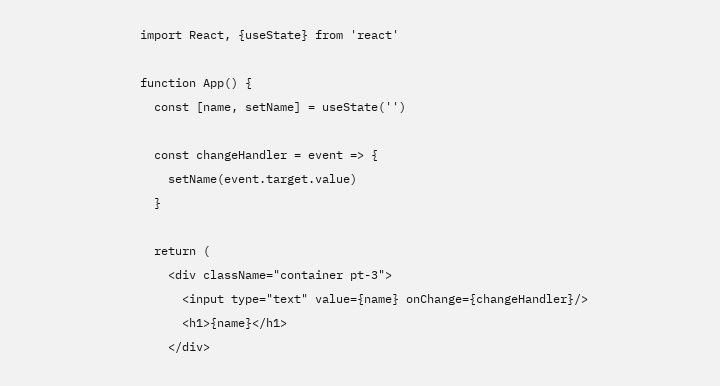import React, {useState} from 'react'

function App() {
  const [name, setName] = useState('')

  const changeHandler = event => {
    setName(event.target.value)
  }

  return (
    <div className="container pt-3">
      <input type="text" value={name} onChange={changeHandler}/>
      <h1>{name}</h1>
    </div>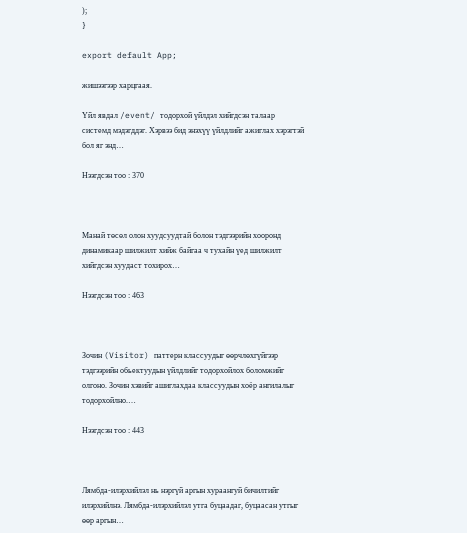);
}

export default App;

жишээгээр харцгаая.

Үйл явдал /event/ тодорхой үйлдэл хийгдсэн талаар системд мэдэгддэг. Хэрвээ бид энэхүү үйлдлийг ажиглах хэрэгтэй бол яг энд…

Нээгдсэн тоо : 370



Манай төсөл олон хуудсуудтай болон тэдгээрийн хооронд динамикаар шилжилт хийж байгаа ч тухайн үед шилжилт хийгдсэн хуудаст тохирох…

Нээгдсэн тоо : 463



Зочин (Visitor) паттерн классуудыг өөрчлөхгүйгээр тэдгээрийн обьектуудын үйлдлийг тодорхойлох боломжийг олгоно. Зочин хэвийг ашиглахдаа классуудын хоёр ангилалыг тодорхойлно.…

Нээгдсэн тоо : 443



Лямбда-илэрхийлэл нь нэргүй аргын хураангуй бичилтийг илэрхийлнэ. Лямбда-илэрхийлэл утга буцаадаг, буцаасан утгыг өөр аргын…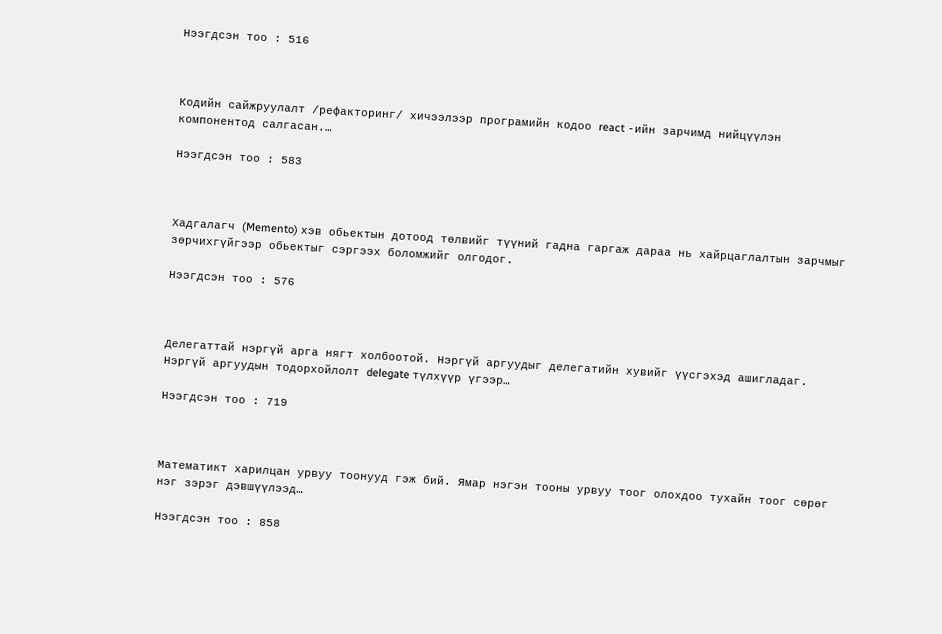Нээгдсэн тоо : 516



Кодийн сайжруулалт /рефакторинг/ хичээлээр програмийн кодоо react -ийн зарчимд нийцүүлэн компонентод салгасан.…

Нээгдсэн тоо : 583



Хадгалагч (Memento) хэв обьектын дотоод төлвийг түүний гадна гаргаж дараа нь хайрцаглалтын зарчмыг зөрчихгүйгээр обьектыг сэргээх боломжийг олгодог.

Нээгдсэн тоо : 576



Делегаттай нэргүй арга нягт холбоотой. Нэргүй аргуудыг делегатийн хувийг үүсгэхэд ашигладаг.
Нэргүй аргуудын тодорхойлолт delegate түлхүүр үгээр…

Нээгдсэн тоо : 719



Математикт харилцан урвуу тоонууд гэж бий. Ямар нэгэн тооны урвуу тоог олохдоо тухайн тоог сөрөг нэг зэрэг дэвшүүлээд…

Нээгдсэн тоо : 858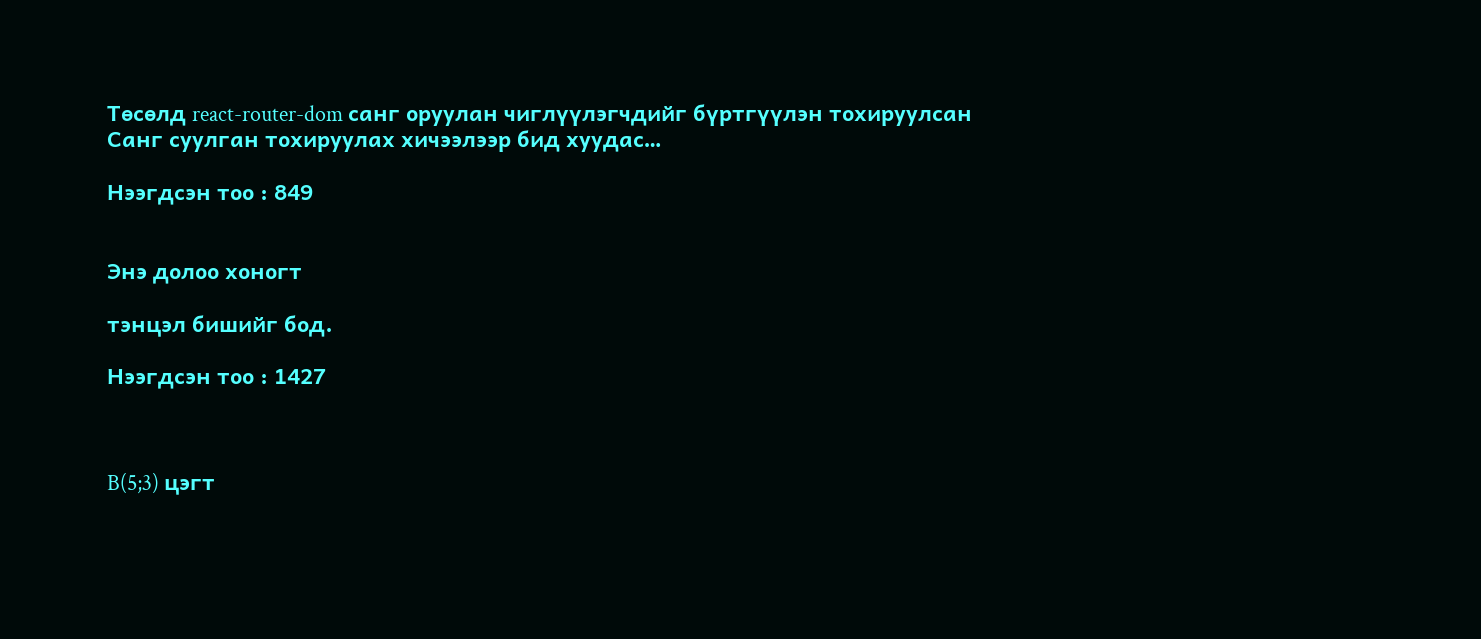Төсөлд react-router-dom санг оруулан чиглүүлэгчдийг бүртгүүлэн тохируулсан Санг суулган тохируулах хичээлээр бид хуудас…

Нээгдсэн тоо : 849


Энэ долоо хоногт

тэнцэл бишийг бод.

Нээгдсэн тоо : 1427



B(5;3) цэгт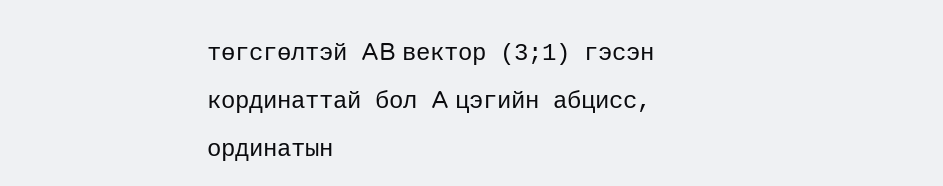төгсгөлтэй AB вектор (3;1) гэсэн кординаттай бол A цэгийн абцисс, ординатын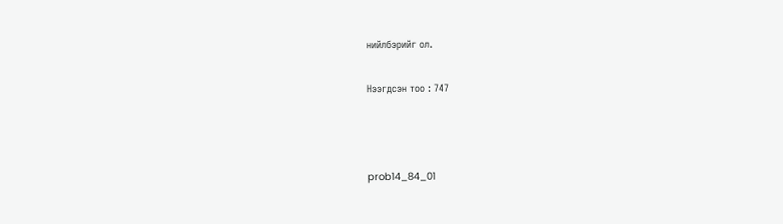нийлбэрийг ол.

Нээгдсэн тоо : 747



prob14_84_01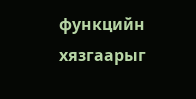функцийн хязгаарыг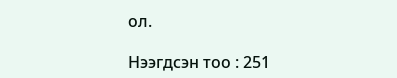ол.

Нээгдсэн тоо : 251